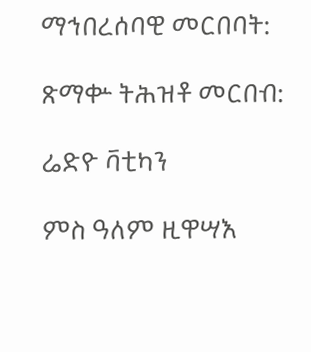ማኅበረሰባዊ መርበባት:

ጽማቍ ትሕዝቶ መርበብ:

ሬድዮ ቫቲካን

ምስ ዓለም ዚዋሣእ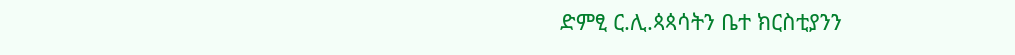ድምፂ ር.ሊ.ጳጳሳትን ቤተ ክርስቲያንን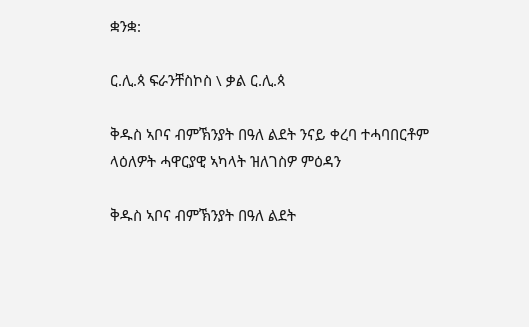ቋንቋ:

ር.ሊ.ጳ ፍራንቸስኮስ \ ቃል ር.ሊ.ጳ

ቅዱስ ኣቦና ብምኽንያት በዓለ ልደት ንናይ ቀረባ ተሓባበርቶም ላዕለዎት ሓዋርያዊ ኣካላት ዝለገስዎ ምዕዳን

ቅዱስ ኣቦና ብምኽንያት በዓለ ልደት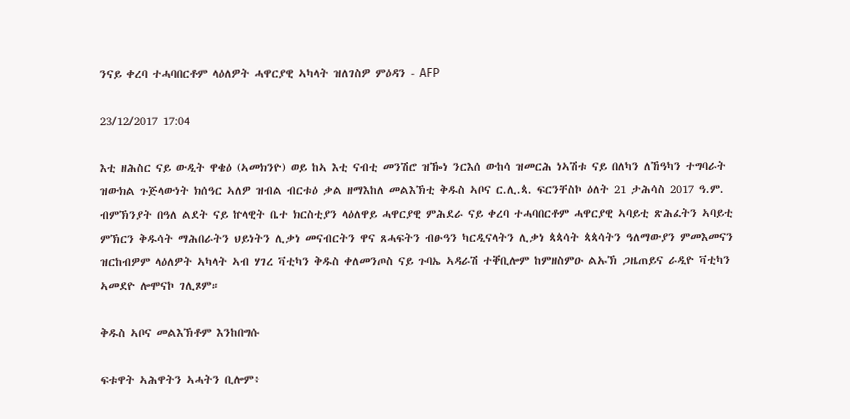ንናይ ቀረባ ተሓባበርቶም ላዕለዎት ሓዋርያዊ ኣካላት ዝለገስዎ ምዕዳን - AFP

23/12/2017 17:04

እቲ ዘሕስር ናይ ውዲት ዋቄዕ (ኣመክንዮ) ወይ ከኣ እቲ ናብቲ መንሽሮ ዝዀነ ንርእሰ ውከሳ ዝመርሕ ነኣሽቱ ናይ በለካን ለኸዓካን ተግባራት ዝውክል ጉጅላውነት ክሰዓር ኣለዎ ዝብል ብርቱዕ ቃል ዘማእከለ መልእኽቲ ቅዱስ ኣቦና ር.ሊ.ጳ. ፍርንቸስኮ ዕለት 21 ታሕሳስ 2017 ዓ.ም. ብምኽንያት በዓለ ልደት ናይ ኵላዊት ቤተ ክርስቲያን ላዕለዋይ ሓዋርያዊ ምሕደራ ናይ ቀረባ ተሓባበርቶም ሓዋርያዊ ኣባይቲ ጽሕፈትን ኣባይቲ ምኽርን ቅዱሳት ማሕበራትን ህይነትን ሊቃነ መናብርትን ዋና ጸሓፍትን ብፁዓን ካርዲናላትን ሊቃነ ጳጳሳት ጳጳሳትን ዓለማውያን ምመእመናን ዝርከብዎም ላዕለዎት ኣካላት ኣብ ሃገረ ቫቲካን ቅዱስ ቀለመንጦስ ናይ ጉባኤ ኣዳራሽ ተቐቢሎም ከምዘስምዑ ልኡኽ ጋዜጠይና ራዲዮ ቫቲካን ኣመደዮ ሎሞናኮ ገሊጾም።

ቅዱስ ኣቦና መልእኽቶም እንከበግሱ

ፍቱዋት ኣሕዋትን ኣሓትን ቢሎም፥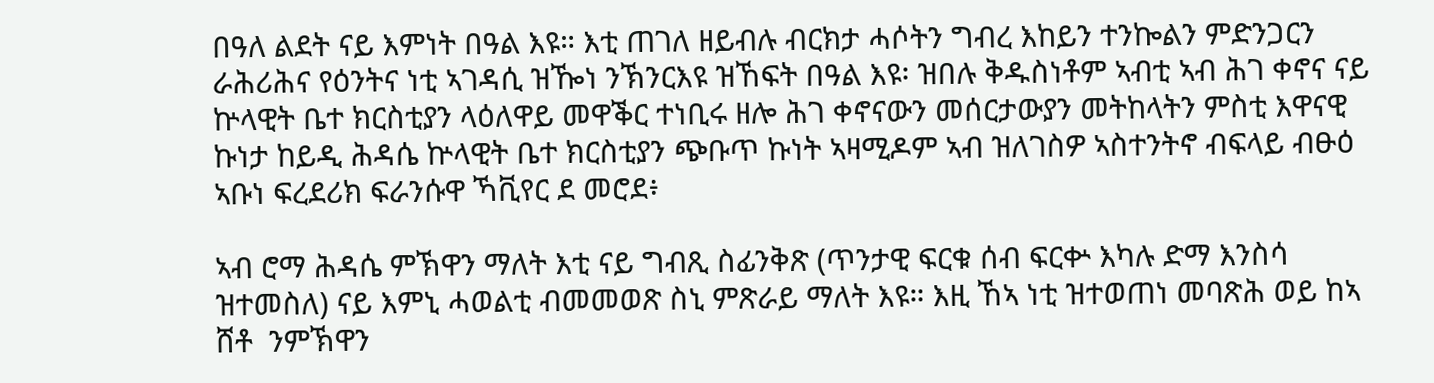በዓለ ልደት ናይ እምነት በዓል እዩ። እቲ ጠገለ ዘይብሉ ብርክታ ሓሶትን ግብረ እከይን ተንኰልን ምድንጋርን ራሕሪሕና የዕንትና ነቲ ኣገዳሲ ዝዀነ ንኽንርእዩ ዝኸፍት በዓል እዩ፡ ዝበሉ ቅዱስነቶም ኣብቲ ኣብ ሕገ ቀኖና ናይ ኵላዊት ቤተ ክርስቲያን ላዕለዋይ መዋቕር ተነቢሩ ዘሎ ሕገ ቀኖናውን መሰርታውያን መትከላትን ምስቲ እዋናዊ ኩነታ ከይዲ ሕዳሴ ኵላዊት ቤተ ክርስቲያን ጭቡጥ ኩነት ኣዛሚዶም ኣብ ዝለገስዎ ኣስተንትኖ ብፍላይ ብፁዕ ኣቡነ ፍረደሪክ ፍራንሱዋ ኻቪየር ደ መሮደ፥

ኣብ ሮማ ሕዳሴ ምኽዋን ማለት እቲ ናይ ግብጺ ስፊንቅጽ (ጥንታዊ ፍርቁ ሰብ ፍርቍ እካሉ ድማ እንስሳ ዝተመስለ) ናይ እምኒ ሓወልቲ ብመመወጽ ስኒ ምጽራይ ማለት እዩ። እዚ ኸኣ ነቲ ዝተወጠነ መባጽሕ ወይ ከኣ ሸቶ  ንምኽዋን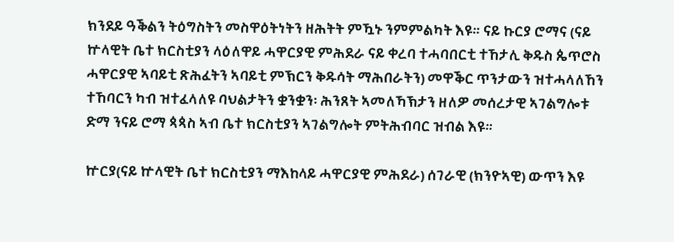ክንደይ ዓቕልን ትዕግስትን መስዋዕትነትን ዘሕትት ምዃኑ ንምምልካት እዩ። ናይ ኩርያ ሮማና (ናይ ኵላዊት ቤተ ክርስቲያን ላዕለዋይ ሓዋርያዊ ምሕደራ ናይ ቀረባ ተሓባበርቲ ተኸታሊ ቅዱስ ጴጥሮስ ሓዋርያዊ ኣባይቲ ጽሕፈትን ኣባይቲ ምኽርን ቅዱሳት ማሕበራትን) መዋቕር ጥንታውን ዝተሓላለኸን ተኸባርን ካብ ዝተፈላለዩ ባህልታትን ቋንቋን፡ ሕንጸት ኣመለኻኽታን ዘለዎ መሰረታዊ ኣገልግሎቱ ድማ ንናይ ሮማ ጳጳስ ኣብ ቤተ ክርስቲያን ኣገልግሎት ምትሕብባር ዝብል እዩ።

ኵርያ(ናይ ኵላዊት ቤተ ክርስቲያን ማእከላይ ሓዋርያዊ ምሕደራ) ሰገራዊ (ክንዮኣዊ) ውጥን እዩ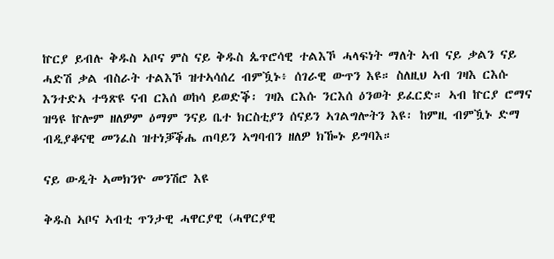ኵርያ ይብሉ ቅዱስ ኣቦና ምስ ናይ ቅዱስ ጴጥሮሳዊ ተልእኾ ሓላፍነት ማለት ኣብ ናይ ቃልን ናይ ሓድሽ ቃል ብስራት ተልእኾ ዝተኣሳሰረ ብምዃኑ፥ ሰገራዊ ውጥን እዩ። ስለዚህ ኣብ ገዛእ ርእሱ እንተድኣ ተዓጽዩ ናብ ርእሰ ወከሳ ይወድቕ፡ ገዛእ ርእሱ ንርእሰ ዕንወት ይፈርድ። ኣብ ኵርያ ሮማና ዝዓዩ ኵሎም ዘለዎም ዕማም ንናይ ቤተ ክርስቲያን ሰናይን ኣገልግሎትን እዩ፡ ከምዚ ብምዃኑ ድማ ብዲያቆናዊ መንፈስ ዝተነቓቕሔ ጠባይን ኣግባብን ዘለዎ ክዀኑ ይግባእ።

ናይ ውዲት ኣመክንዮ መንሽሮ እዩ

ቅዱስ ኣቦና ኣብቲ ጥንታዊ ሓዋርያዊ (ሓዋርያዊ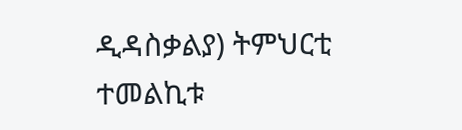ዲዳስቃልያ) ትምህርቲ ተመልኪቱ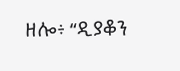ዘሎ፥ “ዲያቆን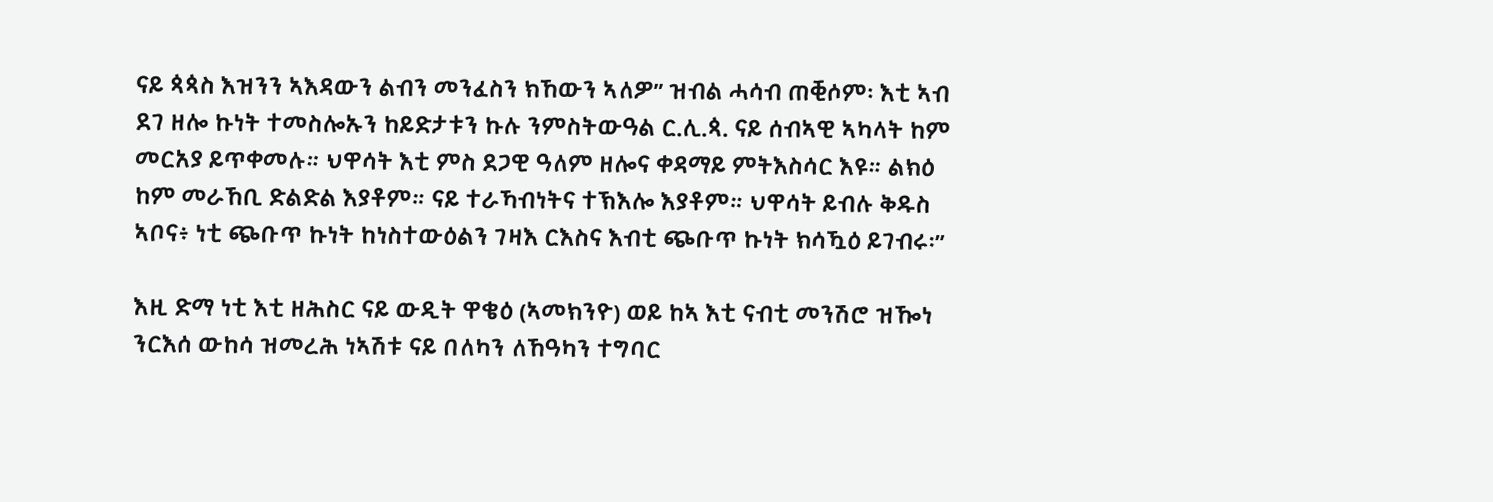ናይ ጳጳስ እዝንን ኣእዳውን ልብን መንፈስን ክኸውን ኣለዎ” ዝብል ሓሳብ ጠቒሶም፡ እቲ ኣብ ደገ ዘሎ ኩነት ተመስሎኡን ከይድታቱን ኩሉ ንምስትውዓል ር.ሊ.ጳ. ናይ ሰብኣዊ ኣካላት ከም መርአያ ይጥቀመሉ። ህዋሳት እቲ ምስ ደጋዊ ዓለም ዘሎና ቀዳማይ ምትእስሳር እዩ። ልክዕ ከም መራኸቢ ድልድል እያቶም። ናይ ተራኻብነትና ተኽእሎ እያቶም። ህዋሳት ይብሉ ቅዱስ ኣቦና፥ ነቲ ጭቡጥ ኩነት ከነስተውዕልን ገዛእ ርእስና እብቲ ጭቡጥ ኩነት ክሳዃዕ ይገብሩ፡”

እዚ ድማ ነቲ እቲ ዘሕስር ናይ ውዲት ዋቄዕ (ኣመክንዮ) ወይ ከኣ እቲ ናብቲ መንሽሮ ዝዀነ ንርእሰ ውከሳ ዝመረሕ ነኣሽቱ ናይ በለካን ለኸዓካን ተግባር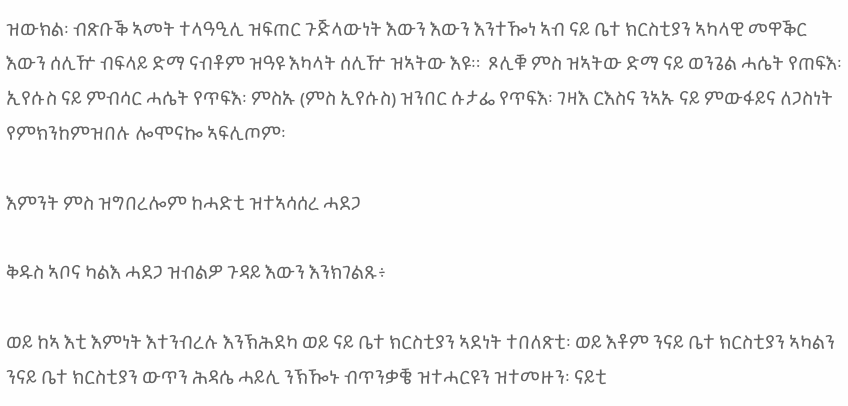ዝውክል፡ ብጽቡቕ ኣመት ተላዓዒሊ ዝፍጠር ጉጅላውነት እውን እውን እንተዀነ ኣብ ናይ ቤተ ክርስቲያን ኣካላዊ መዋቕር እውን ሰሊዅ ብፍላይ ድማ ናብቶም ዝዓዩ እካላት ሰሊዅ ዝኣትው እዩ።  ጾሊቑ ምስ ዝኣትው ድማ ናይ ወንጌል ሓሴት የጠፍእ፡ ኢየሱስ ናይ ምብሳር ሓሴት የጥፍእ፡ ምስኡ (ምስ ኢየሱስ) ዝንበር ሱታፌ የጥፍእ፡ ገዛእ ርእስና ንኣኡ ናይ ምውፋይና ለጋስነት የምክንከምዝበሉ ሎሞናኰ ኣፍሊጦም፡

እምንት ምስ ዝግበረሎም ከሓድቲ ዝተኣሳሰረ ሓደጋ

ቅዱስ ኣቦና ካልእ ሓደጋ ዝብልዎ ጉዳይ እውን እንክገልጹ፥

ወይ ከኣ እቲ እምነት እተንብረሉ እንኽሕደካ ወይ ናይ ቤተ ክርስቲያን ኣደነት ተበለጽቲ፡ ወይ እቶም ንናይ ቤተ ክርስቲያን ኣካልን ንናይ ቤተ ክርስቲያን ውጥን ሕዳሴ ሓይሊ ንኽዀኑ ብጥንቃቔ ዝተሓርዩን ዝተመዙን፡ ናይቲ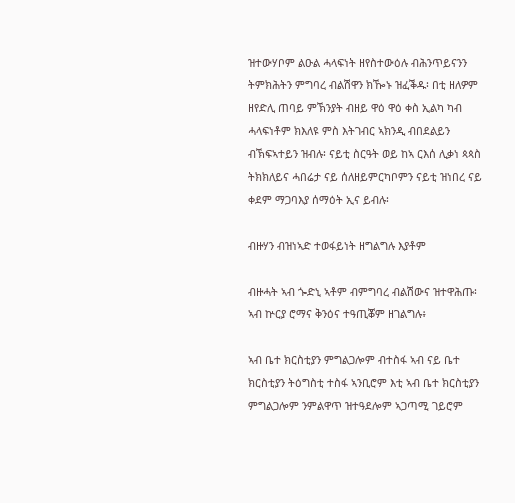ዝተውሃቦም ልዑል ሓላፍነት ዘየስተውዕሉ ብሕንጥይናንን ትምክሕትን ምግባረ ብልሽዋን ክዀኑ ዝፈቕዱ፡ በቲ ዘለዎም ዘየድሊ ጠባይ ምኽንያት ብዘይ ዋዕ ዋዕ ቀስ ኢልካ ካብ ሓላፍነቶም ክእለዩ ምስ እትገብር ኣክንዲ ብበደልይን ብኽፍኣተይን ዝብሉ፡ ናይቲ ስርዓት ወይ ከኣ ርእሰ ሊቃነ ጳጳስ ትክክለይና ሓበሬታ ናይ ሰለዘይምርካቦምን ናይቲ ዝነበረ ናይ ቀደም ማጋባእያ ሰማዕት ኢና ይብሉ፡

ብዙሃን ብዝነኣድ ተወፋይነት ዘግልግሉ እያቶም

ብዙሓት ኣብ ጐድኒ ኣቶም ብምግባረ ብልሽውና ዝተዋሕጡ፡ ኣብ ኵርያ ሮማና ቅንዕና ተዓጢቖም ዘገልግሉ፥

ኣብ ቤተ ክርስቲያን ምግልጋሎም ብተስፋ ኣብ ናይ ቤተ ክርስቲያን ትዕግስቲ ተስፋ ኣንቢሮም እቲ ኣብ ቤተ ክርስቲያን ምግልጋሎም ንምልዋጥ ዝተዓደሎም ኣጋጣሚ ገይሮም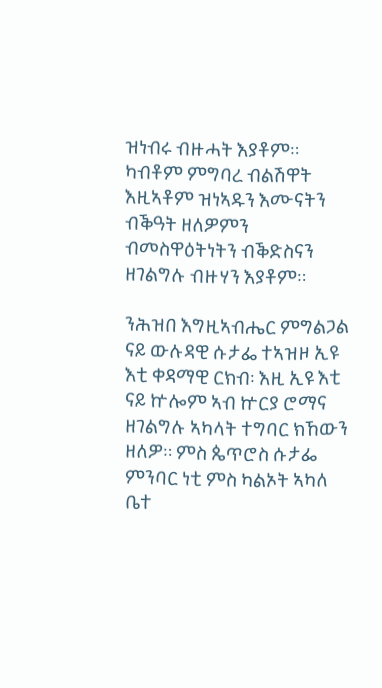ዝነብሩ ብዙሓት እያቶም። ካብቶም ምግባረ ብልሽዋት እዚኣቶም ዝነኣዱን እሙናትን ብቕዓት ዘለዎምን ብመስዋዕትነትን ብቕድስናን ዘገልግሉ ብዙሃን እያቶም።

ንሕዝበ እግዚኣብሔር ምግልጋል ናይ ውሉዳዊ ሱታፌ ተኣዝዞ ኢዩ እቲ ቀዳማዊ ርክብ፡ እዚ ኢዩ እቲ ናይ ኵሎም ኣብ ኵርያ ሮማና ዘገልግሉ ኣካላት ተግባር ክኸውን ዘለዎ። ምስ ጴጥሮስ ሱታፌ ምንባር ነቲ ምስ ካልኦት ኣካለ ቤተ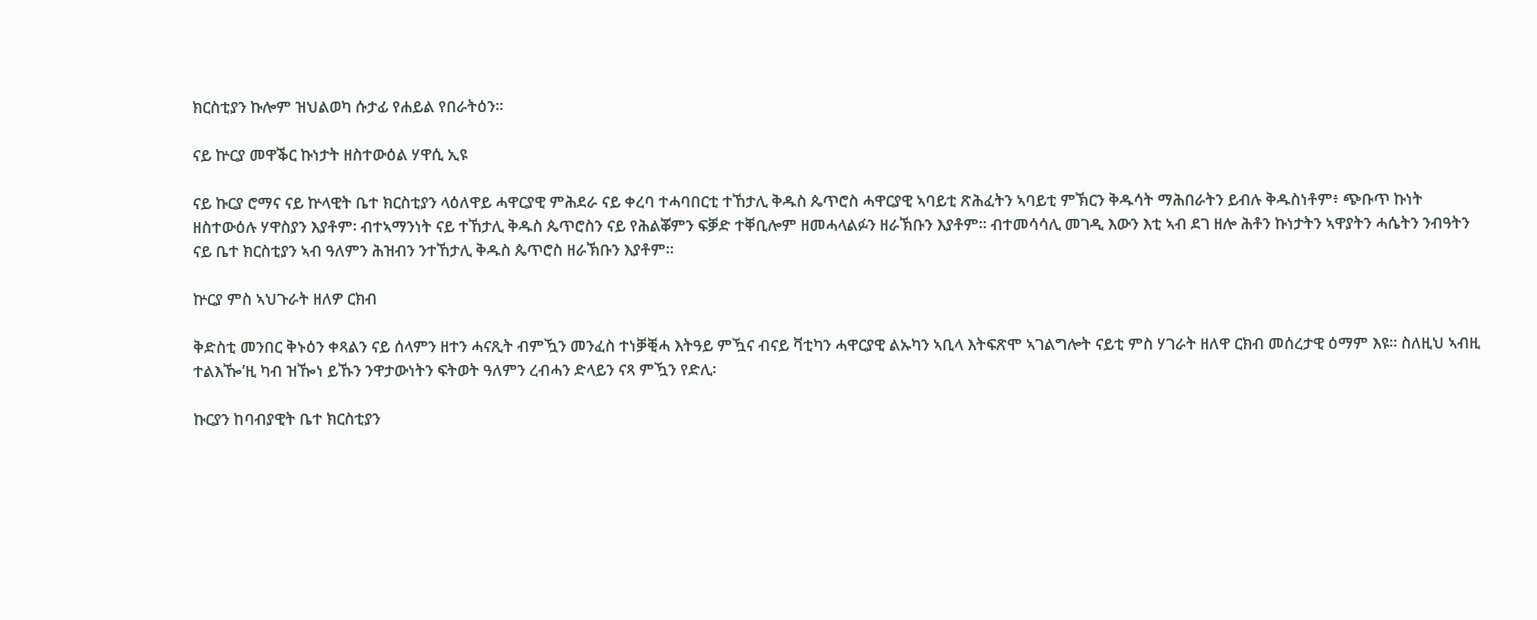ክርስቲያን ኩሎም ዝህልወካ ሱታፊ የሐይል የበራትዕን።

ናይ ኵርያ መዋቕር ኩነታት ዘስተውዕል ሃዋሲ ኢዩ

ናይ ኩርያ ሮማና ናይ ኵላዊት ቤተ ክርስቲያን ላዕለዋይ ሓዋርያዊ ምሕደራ ናይ ቀረባ ተሓባበርቲ ተኸታሊ ቅዱስ ጴጥሮስ ሓዋርያዊ ኣባይቲ ጽሕፈትን ኣባይቲ ምኽርን ቅዱሳት ማሕበራትን ይብሉ ቅዱስነቶም፥ ጭቡጥ ኩነት ዘስተውዕሉ ሃዋስያን እያቶም፡ ብተኣማንነት ናይ ተኸታሊ ቅዱስ ጴጥሮስን ናይ የሕልቖምን ፍቓድ ተቐቢሎም ዘመሓላልፉን ዘራኽቡን እያቶም። ብተመሳሳሊ መገዲ እውን እቲ ኣብ ደገ ዘሎ ሕቶን ኩነታትን ኣዋያትን ሓሴትን ንብዓትን ናይ ቤተ ክርስቲያን ኣብ ዓለምን ሕዝብን ንተኸታሊ ቅዱስ ጴጥሮስ ዘራኽቡን እያቶም።

ኵርያ ምስ ኣህጉራት ዘለዎ ርክብ

ቅድስቲ መንበር ቅኑዕን ቀጻልን ናይ ሰላምን ዘተን ሓናጺት ብምዃን መንፈስ ተነቓቒሓ እትዓይ ምዃና ብናይ ቫቲካን ሓዋርያዊ ልኡካን ኣቢላ እትፍጽሞ ኣገልግሎት ናይቲ ምስ ሃገራት ዘለዋ ርክብ መሰረታዊ ዕማም እዩ። ስለዚህ ኣብዚ ተልእዀ’ዚ ካብ ዝዀነ ይኹን ንዋታውነትን ፍትወት ዓለምን ረብሓን ድላይን ናጻ ምዃን የድሊ፡

ኩርያን ከባብያዊት ቤተ ክርስቲያን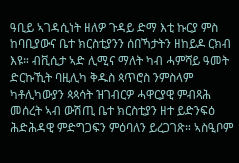ዓቢይ ኣገዳሲነት ዘለዎ ጉዳይ ድማ እቲ ኩርያ ምስ ከባቢያውና ቤተ ክርስቲያንን ሰበኻታትን ዘከይዶ ርክብ እዩ። ብቪሲታ ኣድ ሊሚና ማለት ካብ ሓምሻይ ዓመት ድርኩኺት ባዚሊካ ቅዱስ ጳጥሮስ ንምስላም ካቶሊካውያን ጳጳሳት ዝገብርዎ ሓዋርያዊ ምብጻሕ መሰረት ኣብ ውሽጢ ቤተ ክርስቲያን ዘተ ይድንፍዕ ሕድሕዳዊ ምድግጋፍን ምዕባለን ይረጋገጽ። ኣስዒቦም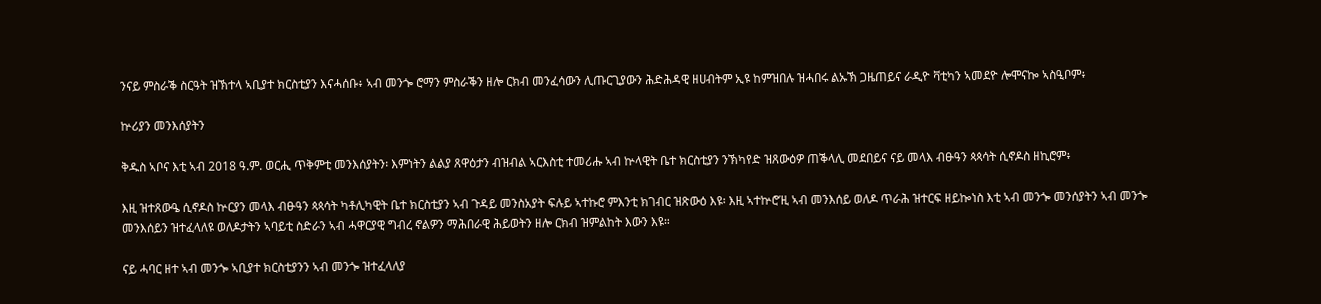ንናይ ምስራቕ ስርዓት ዝኽተላ ኣቢያተ ክርስቲያን እናሓሰቡ፥ ኣብ መንጐ ሮማን ምስራቕን ዘሎ ርክብ መንፈሳውን ሊጡርጊያውን ሕድሕዳዊ ዘሀብትም ኢዩ ከምዝበሉ ዝሓበሩ ልኡኽ ጋዜጠይና ራዲዮ ቫቲካን ኣመደዮ ሎሞናኰ ኣስዒቦም፥

ኵሪያን መንእሰያትን

ቅዱስ ኣቦና እቲ ኣብ 2018 ዓ.ም. ወርሒ ጥቅምቲ መንእሰያትን፡ እምነትን ልልያ ጸዋዕታን ብዝብል ኣርእስቲ ተመሪሑ ኣብ ኵላዊት ቤተ ክርስቲያን ንኽካየድ ዝጸውዕዎ ጠቕላሊ መደበይና ናይ መላእ ብፁዓን ጳጳሳት ሲኖዶስ ዘኪሮም፥

እዚ ዝተጸውዔ ሲኖዶስ ኵርያን መላእ ብፁዓን ጳጳሳት ካቶሊካዊት ቤተ ክርስቲያን ኣብ ጉዳይ መንስአያት ፍሉይ ኣተኩሮ ምእንቲ ክገብር ዝጽውዕ እዩ፡ እዚ ኣተኵሮ’ዚ ኣብ መንእሰይ ወለዶ ጥራሕ ዝተርፍ ዘይኰነስ እቲ ኣብ መንጐ መንሰያትን ኣብ መንጐ መንእሰይን ዝተፈላለዩ ወለዶታትን ኣባይቲ ስድራን ኣብ ሓዋርያዊ ግብረ ኖልዎን ማሕበራዊ ሕይወትን ዘሎ ርክብ ዝምልከት እውን እዩ።

ናይ ሓባር ዘተ ኣብ መንጐ ኣቢያተ ክርስቲያንን ኣብ መንጐ ዝተፈላለያ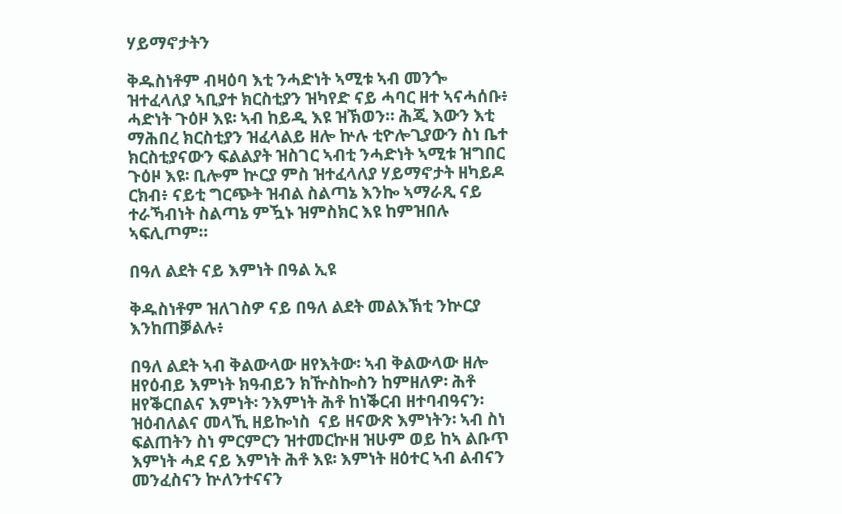ሃይማኖታትን

ቅዱስነቶም ብዛዕባ እቲ ንሓድነት ኣሚቱ ኣብ መንጐ ዝተፈላለያ ኣቢያተ ክርስቲያን ዝካየድ ናይ ሓባር ዘተ ኣናሓሰቡ፥ ሓድነት ጉዕዞ እዩ፡ ኣብ ከይዲ እዩ ዝኽወን። ሕጂ እውን እቲ ማሕበረ ክርስቲያን ዝፈላልይ ዘሎ ኵሉ ቲዮሎጊያውን ስነ ቤተ ክርስቲያናውን ፍልልያት ዝስገር ኣብቲ ንሓድነት ኣሚቱ ዝግበር ጉዕዞ እዩ፡ ቢሎም ኵርያ ምስ ዝተፈላለያ ሃይማኖታት ዘካይዶ ርክብ፥ ናይቲ ግርጭት ዝብል ስልጣኔ እንኰ ኣማራጺ ናይ ተራኻብነት ስልጣኔ ምዃኑ ዝምስክር እዩ ከምዝበሉ ኣፍሊጦም።

በዓለ ልደት ናይ እምነት በዓል ኢዩ

ቅዱስነቶም ዝለገስዎ ናይ በዓለ ልደት መልእኽቲ ንኵርያ እንከጠቓልሉ፥

በዓለ ልደት ኣብ ቅልውላው ዘየእትው፡ ኣብ ቅልውላው ዘሎ ዘየዕብይ እምነት ክዓብይን ክዅስኰስን ከምዘለዎ፡ ሕቶ ዘየቕርበልና እምነት፡ ንእምነት ሕቶ ከነቕርብ ዘተባብዓናን፡ ዝዕብለልና መላኺ ዘይኰነስ  ናይ ዘናውጽ እምነትን፡ ኣብ ስነ ፍልጠትን ስነ ምርምርን ዝተመርኵዘ ዝሁም ወይ ከኣ ልቡጥ እምነት ሓደ ናይ እምነት ሕቶ እዩ፡ እምነት ዘዕተር ኣብ ልብናን መንፈስናን ኵለንተናናን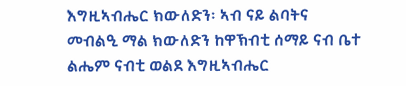እግዚኣብሔር ክውለድን፡ ኣብ ናይ ልባትና መብልዒ ማል ክውለድን ከዋኽብቲ ሰማይ ናብ ቤተ ልሔም ናብቲ ወልደ እግዚኣብሔር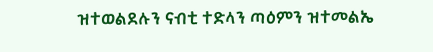ዝተወልደሉን ናብቲ ተድላን ጣዕምን ዝተመልኤ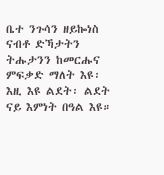ቤተ ንጉሳን ዘይኰነስ ናብቶ ድኻታትን ትሑታንን ከመርሑና ምፍቃድ ማለት እዩ፡ እዚ እዩ ልደት፡ ልደት ናይ እምነት በዓል እዩ።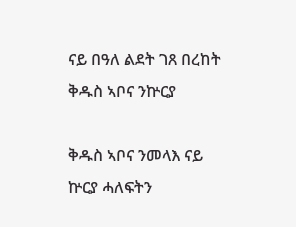ናይ በዓለ ልደት ገጸ በረከት ቅዱስ ኣቦና ንኵርያ

ቅዱስ ኣቦና ንመላእ ናይ ኵርያ ሓለፍትን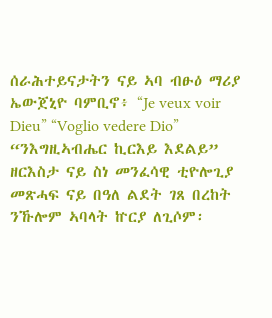ሰራሕተይናታትን ናይ ኣባ ብፁዕ ማሪያ ኤውጀኒዮ ባምቢኖ፥ “Je veux voir Dieu” “Voglio vedere Dio”  “ንእግዚኣብሔር ኪርእይ እደልይ” ዘርእስታ ናይ ስነ መንፈሳዊ ቲዮሎጊያ መጽሓፍ ናይ በዓለ ልደት ገጸ በረከት ንኹሎም ኣባላት ኵርያ ለጊሶም፡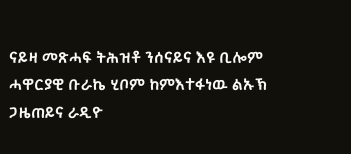ናይዛ መጽሓፍ ትሕዝቶ ንሰናይና እዩ ቢሎም ሓዋርያዊ ቡራኬ ሂቦም ከምእተፋነዉ ልኡኽ ጋዜጠይና ራዲዮ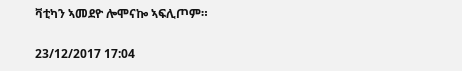ቫቲካን ኣመደዮ ሎሞናኰ ኣፍሊጦም።

23/12/2017 17:04